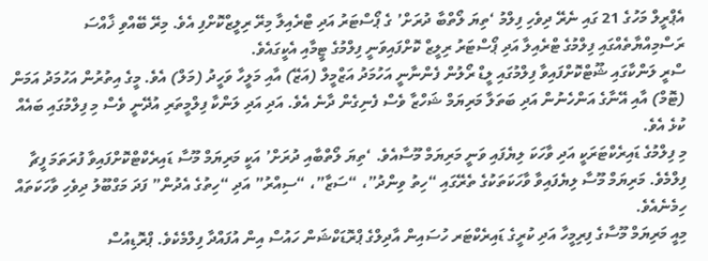އެޕްރީލް މަހުގެ 21 ގައި ނެރޭ ދިވެހި ފިލްމު ‘ތިޔަ ލޯތްބާ ދުރަށް’ ގެ ޕޯސްޓަރު އަދި ޓްރެއިލާ މިރޭ ރިލީޒްކޮށްފި އެވެ. މިރޭ ބޭއްވި ޚާއްސަ ރަސްމިއްޔާތެއްގައި ފިލްމުގެ ޓްރެއިލާ އަދި ޕޯސްޓަރު ރިލީޒް ކޮށްފައިވަނީ ފިލްމުގެ ޓީމާއި އެކީގައެވެ.
ސްރީ ލަންކާގައި ޝޫޓްކޮށްފައިވާ ފިލްމުގައި ލީޑް ރޯލުން ފެންނާނީ އަހުމަދު އަޒްމީލް (އަޒޭ) އާއި މަލީހާ ވަހީދު (މަލް) އެވެ. މީގެ އިތުރުން އަހުމަދު އަމަން (ޓޮމް) އާއި އޭނާގެ އަންހެނުން އަދި ބަތަލާ މަރިޔަމް ޝަހްޒާ ވެސް ފެނިގެން ދާނެ އެވެ. އަދި އަދި ލަންކާ ފިލްމީތަރި އުދޭނީ ވެސް މި ފިލްމުގައި ބައެއް ކުޅެ އެވެ.
މި ފިލްމުގެ ޑައިރެކްޓަރަކީ އަދި ވާހަކަ ލިޔެފައި ވަނީ މަރިޔަމް މޫސާއެވެ. ‘ތިޔަ ލޯތްބާއި ދުރަށް’ އަކީ މަރިޔަމް މޫސާ ޑައިރެކްޓްކޮށްފައިވާ ފުރަތަމަ ފީޗާ ފިލްމެވެ. މަރިޔަމް މޫސާ ލިޔެފައިވާ ވާހަކަތަކުގެ ތެރޭގައި “ހިތު ވިންދު”، “ސަޒާ”، “ސިއްރު” އަދި “ހިތުގެ އެދުން” ފަދަ މަގްބޫލު ދިވެހި ވާހަކަތައް ހިމެނެއެވެ.
މިއީ މަރިޔަމް މޫސާގެ ފިރިމީހާ އަދި ކުރީގެ ޑައިރެކްޓަރ ހުސައިން އާދިލްގެ ޕްރޮޑަކްޝަން ހައުސް އިން އުފައްދާ ފިލްމެކެވެ. ޕްރޮޑިއުސް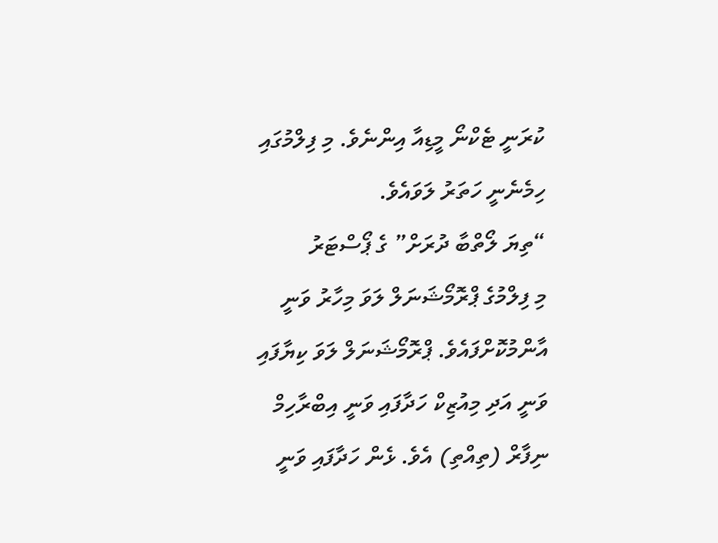ކުރަނީ ޓެކްނޯ މީޑިއާ އިންނެވެ. މި ފިލްމުގައި ހިމެނެނީ ހަތަރު ލަވައެވެ.
“ތިޔަ ލޯތްބާ ދުރަށް” ގެ ޕޯސްޓަރު
މި ފިލްމުގެ ޕްރޮމޯޝަނަލް ލަވަ މިހާރު ވަނީ އާންމުކޮށްފައެވެ. ޕްރޮމޯޝަނަލް ލަވަ ކިޔާފައި ވަނީ އަދި މިއުޒިކް ހަދާފައި ވަނީ އިބްރާހިމް ނިފާރް (ތިއްތި) އެވެ. ޅެން ހަދާފައި ވަނީ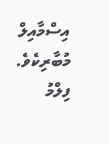އިސްމާއިލް މުބާރިކެވެ.
ފިލްމު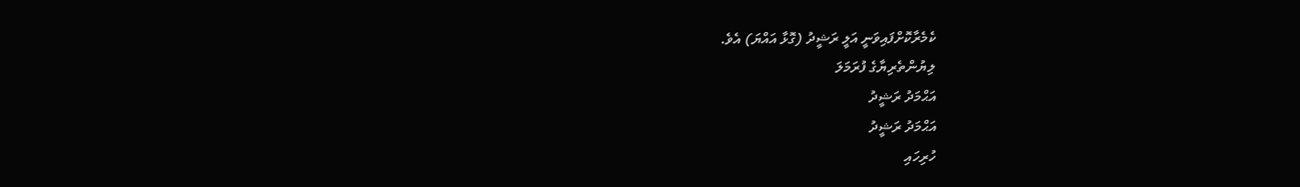ކެމެރާކޮށްފައިވަނީ އަލީ ރަޝީދު (ގޮޅާ އައްޔަ) އެވެ.
ލިޔުންތެރިޔާގެ ފުރަމަލަ
އަޙްމަދު ރަޝީދު
އަޙްމަދު ރަޝީދު
ހުރިހައި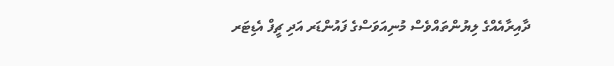ދާއިރާއެއްގެ ލިޔުންތައްވެސް މުނިއަވަސްގެ ފައުންޑަރ އަދި ޗީފް އެޑިޓަރ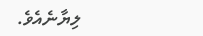ލިޔާނެއެވެ.